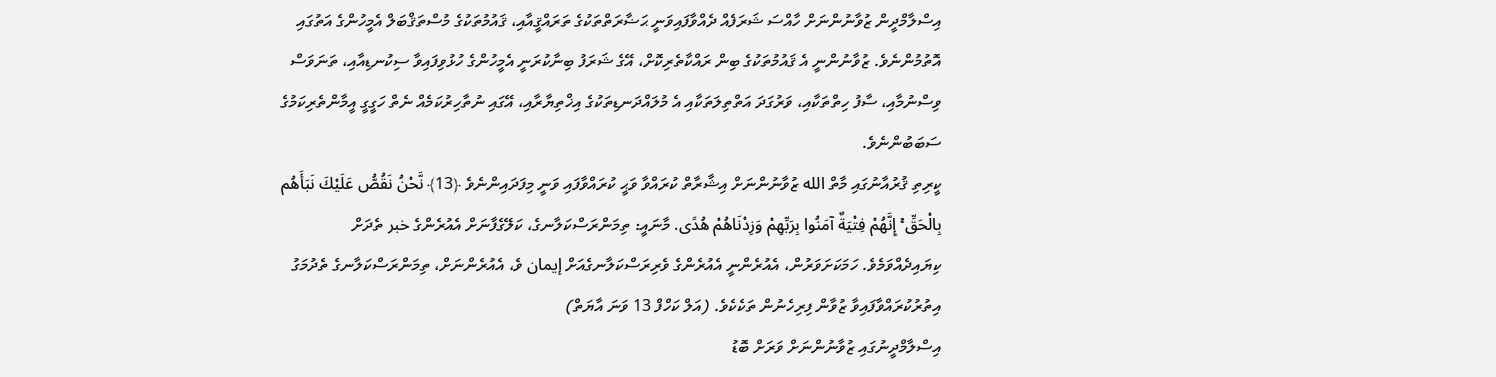އިސްލާމްދީން ޒުވާނުންނަށް ހާއްސަ ޝަރަފެއް ދެއްވާފައިވަނީ ޙަޟާރަތްތަކުގެ ތަރައްޤީއާއި، ޤައުމުތަކުގެ މުސްތަޤްބަލް އެމީހުންގެ އަތުގައި އޮތުމުންނެވެ. ޒުވާނުންނީ އެ ޤައުމުތަކުގެ ބިން ރައްކާތެރިކޮށް، އޭގެ ޝަރަފު ބިނާކުރަނީ އެމީހުންގެ ހުޅުވިފައިވާ ސިކުނޑިއާއި، ތަނަވަސް ވިސްނުމާއި، ސާފު ހިތްތަކާއި، ވަރުގަދަ އަތްތިލަތަކާއި އެ މުލައްދަނޑިތަކުގެ އިޚްތިޔާރާއި، އޭގައި ނުތާހިރުކަމެއް ނެތް ހަގީގީ އީމާންތެރިކަމުގެ ސަބަބުންނެވެ.
ކީރިތި ޤުރުއާނުގައި މާތް الله ޒުވާނުންނަށް އިޝާރާތް ކުރައްވާ ވަޙީ ކުރައްވާފައި ވަނީ މިފަދައިންނެވެ ﴿13﴾ نَّحْنُ نَقُصُّ عَلَيْكَ نَبَأَهُم بِالْحَقِّ ۚ إِنَّهُمْ فِتْيَةٌ آمَنُوا بِرَبِّهِمْ وَزِدْنَاهُمْ هُدًى. މާނައީ: ތިމަންރަސްކަލާނގެ، ކަލޭގެފާނަށް އެއުރެންގެ خبر ތެދަށް ކިޔައިދެއްވަމެވެ. ހަމަކަށަވަރުން، އެއުރެންނީ އެއުރެންގެ ވެރިރަސްކަލާނގެއަށް إيمان ވެ، އެއުރެންނަށް، ތިމަންރަސްކަލާނގެ ތެދުމަގު އިތުރުކުރައްވާފައިވާ ޒުވާން ފިރިހެނުން ތަކެކެވެ. (އަލް ކަހްފް 13 ވަނަ އާޔަތް)
އިސްލާމްދީނުގައި ޒުވާނުންނަށް ވަރަށް ބޮޑު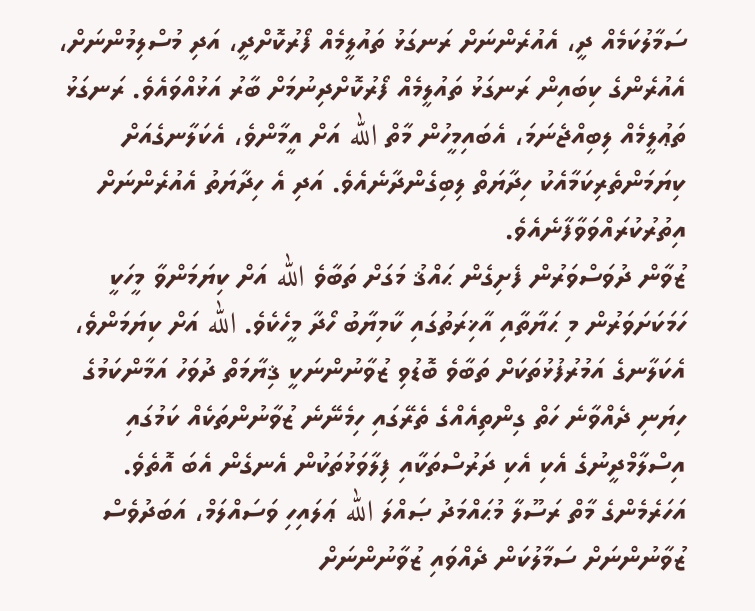ސަމާލުކަމެއް ދީ، އެއުރެންނަށް ރަނގަޅު ތައުލީމެއް ފޯރުކޮށްދީ، އަދި މުސްލިމުންނަށް، އެއުރެންގެ ކިބައިން ރަނގަޅު ތައުލީމެއް ފޯރުކޮށްދިނުމަށް ބާރު އަޅުއްވައެވެ. ރަނގަޅު ތަޢުލީމެއް ލިބިއްޖެނަމަ، އެބައިމީހުން މާތް الله އަށް އީމާންވެ، އެކަލާނގެއަށް ކިޔަމަންތެރިކަމާއެކު ހިދާޔަތް ލިބިގެންދާނެއެވެ. އަދި އެ ހިދާޔަތު އެއުރެންނަށް އިތުރުކުރައްވަވާފާނެއެވެ.
ޒުވާން ދުވަސްވަރުން ފެށިގެން ޙައްޤު މަގަށް ތަބާވެ الله އަށް ކިޔަމަންވާ މީހަކީ ހަމަކަށަވަރުން މި ޙަޔާތާއި އާޚިރަތުގައި ކާމިޔާބު ހޯދާ މީހެކެވެ. الله އަށް ކިޔަމަންވެ، އެކަލާނގެ އަމުރުފުޅުތަކަށް ތަބާވެ ބޮޑުވި ޒުވާނުންނަކީ ޤިޔާމަތް ދުވަހު އަމާންކަމުގެ ހިޔަނި ދެއްވާނެ ހަތް ގިންތިއެއްގެ ތެރޭގައި ހިމެނޭނެ ޒުވާނުންތަކެއް ކަމުގައި އިސްލާމްދީނުގެ އެކި އެކި ދަރުސްތަކާއި ފިލާވަޅުތަކުން އެނގެން އެބަ އޮތެވެ.
އަހަރެމެންގެ މާތް ރަސޫލާ މުޙައްމަދު ޞައްލަ الله ޢަލައިހި ވަސައްލަމް، އަބަދުވެސް ޒުވާނުންނަށް ސަމާލުކަން ދެއްވައި ޒުވާނުންނަށް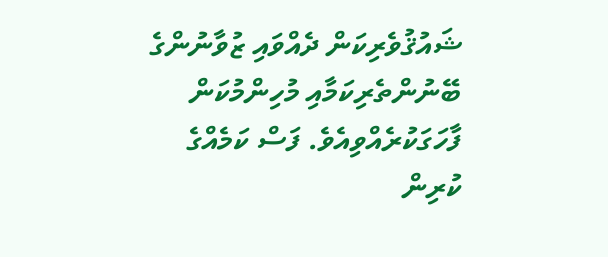ޝައުޤުވެރިކަން ދެއްވައި ޒުވާނުންގެ ބޭނުންތެރިކަމާއި މުހިންމުކަން ފާހަގަކުރެއްވިއެވެ. ފަސް ކަމެއްގެ ކުރިން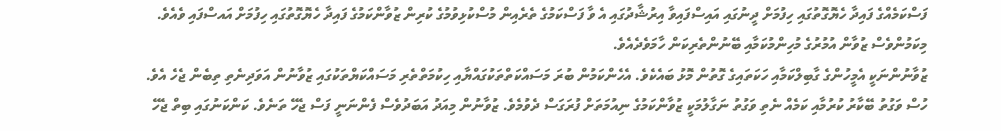ފަސްކަމެއްގެ ފައިދާ ހެޔޮގޮތުގައި ހިފުމަށް ދީނުގައި އައިސްފައިވާ އިރުޝާދުގައި އެ ވާ ފަސްކަމުގެ ތެރެއިން މުސްކުޅިވުމުގެ ކުރިން ޒުވާންކަމުގެ ފައިދާ ހެޔޮގޮތުގައި ހިފުމަށް އައސްފައި ވެއެވެ. މިކަމުންވެސް ޒުވާން އުމުރުގެ މުހިންމުކަމާއި ބޭނުންތެރިކަން ހާމަވެދެއެވެ.
ޒުވާނުންނަކީ އެމީހުންގެ ގާބިލްކަމާއި ހަކަތައިގެ ގޮތުން މޮޅު ބައެކެވެ. އެހެންކަމުން ބުރަ މަސައްކަތްތަކުގައްޔާއި ހިކުމަތްތެރި މަސައްކަޔްތަކުގައި ޒުވާނުން އަވަދިނެތި ތިބެން ޖެހެ އެވެ. ހުސް ވަގުތު ބޭކާރު ކުރުމާއި ކަމެއް ނެތި ވަގުތު ނަގާލުމަކީ ޒުވާންކަމުގެ ނިއުމަތަށް ފުރަގަސް ދެވުމެވެ. ޒުވާނުން މިއަދު އަބަދުވެސް ފެންނަނީ ފަސް ޖެހޭ ތަނެވެ. ކަންކަނުގައި ބިތް ޖެހޭ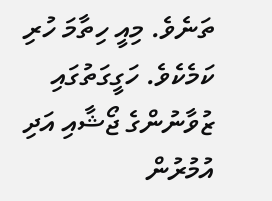ތަނެވެ. މިއީ ހިތާމަ ހުރި ކަމެކެވެ. ހަގީގަތުގައި ޒުވާނުންގެ ޖޯޝާއި އަދި އުމުރުން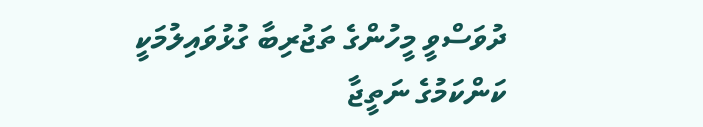ދުވަސްވީ މީހުންގެ ތަޖުރިބާ ގުޅުވައިލުމަކީ ކަންކަމުގެ ނަތީޖާ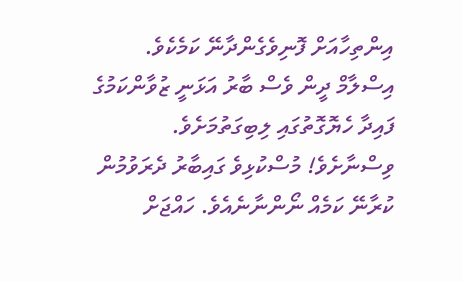އިންތިހާއަށް ފޮނިވެގެންދާނޭ ކަމެކެވެ. އިސްލާމް ދީން ވެސް ބާރު އަޅަނީ ޒުވާންކަމުގެ ފައިދާ ހެޔޮގޮތުގައި ލިބިގަތުމަށެވެ. ވިސްނާށެވެ! މުސްކުޅިވެ ގައިބާރު ދެރަވުމުން ކުރާނޭ ކަމެއް ނޯންނާނެއެވެ. ހައްޖަށް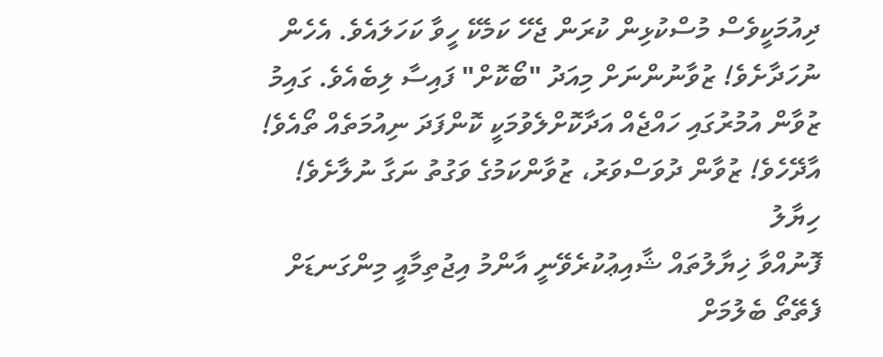ދިއުމަކީވެސް މުސްކުޅިން ކުރަން ޖެހޭ ކަމެކޭ ހީވާ ކަހަލައެވެ. އެހެން ނުހަދާށެވެ! ޒުވާނުންނަށް މިއަދު "ބޯކޮށް" ފައިސާ ލިބެއެވެ. ގައިމު ޒުވާން އުމުރުގައި ހައްޖެއް އަދާކޮށްލެވުމަކީ ކޮންފަދަ ނިއުމަތެއް ތޯއެވެ! އާދޭހެވެ! ޒުވާން ދުވަސްވަރު، ޒުވާންކަމުގެ ވަގުތު ނަގާ ނުލާށެވެ!
ހިޔާލު
ފޮނުއްވާ ޚިޔާލުތައް ޝާއިޢުކުރެވޭނީ އާންމު އިޖުތިމާއީ މިންގަނޑަށް ފެތޭތޯ ބެލުމަށް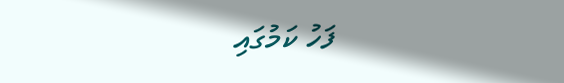ފަހު ކަމުގައި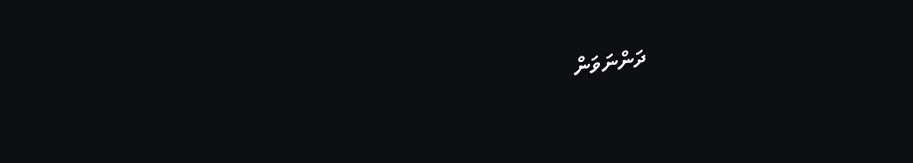ދަންނަވަން